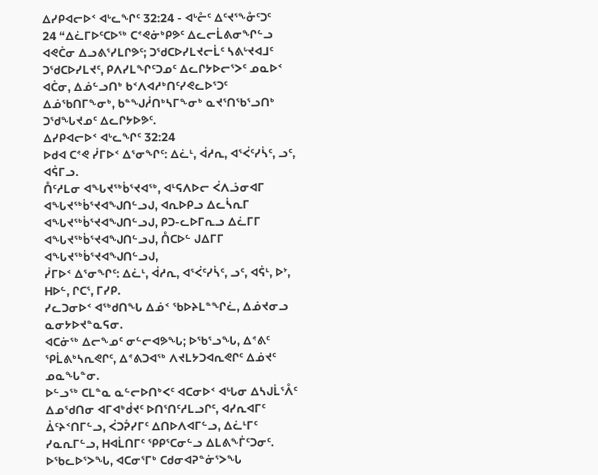ᐃᓯᑭᐊᓕᐅᑉ ᐊᒡᓚᖏᑦ 32:24 - ᐊᒡᓔᑦ ᐃᑦᔪᕐᖕᓁᑦᑐᑦ
24 “ᐃᓛᒥᐅᑦᑕᐅᖅ ᑕᕝᕙᓃᒃᑭᕗᑦ ᐃᓚᓕᒫᕕᓂᖏᓪᓗ ᐊᕙᑖᓂ ᐃᓗᕕᕐᓯᒪᒋᕗᑦ; ᑐᖁᑕᐅᓯᒪᔪᓕᒫᑦ ᓴᕕᒡᔪᐊᒧᑦ ᑐᖁᑕᐅᓯᒪᔪᑦ, ᑭᐱᓯᒪᖏᑦᑐᓄᑦ ᐃᓚᒋᔭᐅᓕᕐᐳᑦ ᓄᓇᐅᑉ ᐊᑖᓂ, ᐃᓅᓪᓗᑎᒃ ᑲᑉᐱᐊᓱᒃᑎᑦᓯᕙᓚᐅᕐᑐᑦ ᐃᓅᖃᑎᒥᖕᓂᒃ, ᑲᓐᖑᓲᑎᒃᓴᒥᖕᓂᒃ ᓇᔪᕐᑎᖃᕐᓗᑎᒃ ᑐᖁᖓᔪᓄᑦ ᐃᓚᒋᔭᐅᕗᑦ.
ᐃᓯᑭᐊᓕᐅᑉ ᐊᒡᓚᖏᑦ 32:24
ᐅᑯᐊ ᑕᕝᕙ ᓰᒥᐅᑉ ᐃᕐᓂᖏᑦ: ᐃᓛᒻ, ᐋᓱᕆ, ᐊᕐᐹᑦᓯᓵᑦ, ᓗᑦ, ᐊᕌᒥᓗ.
ᑍᑦᓱᒪᓂ ᐊᖓᔪᖅᑳᕐᔪᐊᖅ, ᐊᒻᕋᐱᐅᓕ ᐹᐱᓘᓂᐊᒥ ᐊᖓᔪᖅᑳᕐᔪᐊᖑᑎᓪᓗᒍ, ᐊᕆᐅᑭᓗ ᐃᓚᓵᕆᒥ ᐊᖓᔪᖅᑳᕐᔪᐊᖑᑎᓪᓗᒍ, ᑭᑐ-ᓚᐅᒥᕆᓗ ᐃᓛᒥᒥ ᐊᖓᔪᖅᑳᕐᔪᐊᖑᑎᓪᓗᒍ, ᑍᑕᐅᓪ ᒍᐃᒥᒥ ᐊᖓᔪᖅᑳᕐᔪᐊᖑᑎᓪᓗᒍ,
ᓰᒥᐅᑉ ᐃᕐᓂᖏᑦ: ᐃᓛᒻ, ᐋᓱᕆ, ᐊᕐᐹᑦᓯᓵᑦ, ᓗᑦ, ᐊᕌᒻ, ᐅᔾ, ᕼᐅᓪ, ᒋᑕᕐ, ᒥᓯᑭ.
ᓯᓚᑐᓂᐅᑉ ᐊᖅᑯᑎᖓ ᐃᓅᑉ ᖃᐅᔨᒪᓐᖏᓛ, ᐃᓅᔪᓂᓗ ᓇᓂᔭᐅᔪᓐᓇᕋᓂ.
ᐊᑕᓃᖅ ᐃᓕᖕᓄᑦ ᓂᓪᓕᐊᕗᖓ; ᐅᖃᕐᓗᖓ, ᐃᕝᕕᑦ ᕿᒫᕕᒃᓴᕆᕙᒋᑦ, ᐃᕝᕕᑐᐊᖅ ᐱᔪᒪᔭᑐᐊᕆᕙᒋᑦ ᐃᓅᔪᑦ ᓄᓇᖓᓐᓂ.
ᐅᓪᓗᖅ ᑕᒪᓐᓇ ᓇᓪᓕᐅᑎᒃᐸᑦ ᐊᑕᓂᐅᑉ ᐊᒡᒐᓂ ᐃᓴᒍᒫᕐᐰᑦ ᐃᓄᖁᑎᓂ ᐊᒥᐊᒃᑰᔪᑦ ᐅᑎᕐᑎᑦᓱᒪᓗᒋᑦ, ᐊᓯᕆᐊᒥᑦ ᐄᑦᔨᑉᑎᒥᓪᓗ, ᐹᑐᕉᓯᒥᑦ ᐃᑎᐅᐱᐊᒥᓪᓗ, ᐃᓛᒻᒥᑦ ᓯᓇᕆᒥᓪᓗ, ᕼᐊᒫᑎᒥᑦ ᕿᑭᕐᑕᓂᓪᓗ ᐃᒪᕕᖕᒦᑦᑐᓂᑦ.
ᐅᖃᓚᐅᕐᐳᖓ, ᐊᑕᓂᕐᒥᒃ ᑕᑯᓂᐊᕈᓐᓃᕐᐳᖓ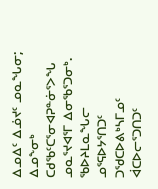ᐃᓄᐃᑦ ᐃᓅᔪᑦ ᓄᓇᖓᓂ; ᐃᓄᖕᓂᒃ ᑕᑯᖃᑦᑕᕐᓂᐊᕈᓐᓃᕐᐳᖓ ᓄᓇᕐᔪᐊᕐᒥ ᐃᓂᖃᕐᑐᓂᒃ.
ᖃᐅᔨᒪᓇᖓᓕ ᓄᕐᕋᐅᔭᕐᑎᑐᑦ ᑐᖁᑕᐅᕕᒃᓴᒥᓄᑦ ᐋᑕᐅᓕᕐᑐᑎᑐᑦ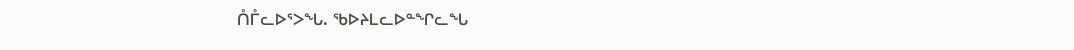ᑍᒤᓚᐅᕐᐳᖓ. ᖃᐅᔨᒪᓚᐅᓐᖏᓚᖓ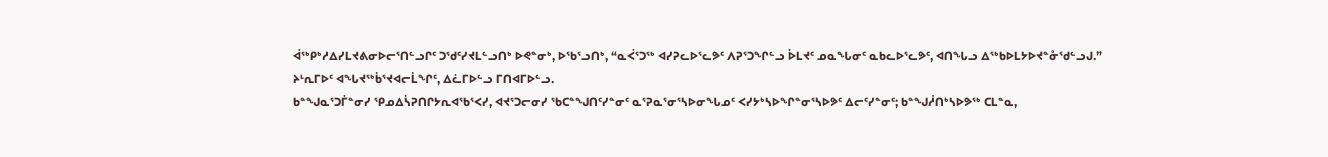ᐋᖅᑭᒃᓱᐃᓯᒪᔪᕕᓂᐅᓕᕐᑎᓪᓗᒋᑦ ᑐᖁᑦᓯᔪᒪᓪᓗᑎᒃ ᐅᕙᓐᓂᒃ, ᐅᖃᕐᓗᑎᒃ, “ᓇᐹᕐᑐᖅ ᐊᓯᕈᓚᐅᕐᓚᕗᑦ ᐱᕈᕐᑐᖏᓪᓗ ᐆᒪᔪᑦ ᓄᓇᖓᓂᑦ ᓇᑲᓚᐅᕐᓚᕗᑦ, ᐊᑎᖓᓗ ᐃᖅᑲᐅᒪᔭᐅᔪᓐᓁᖁᓪᓗᒍ.”
ᔨᒻᕆᒥᐅᑦ ᐊᖓᔪᖅᑳᕐᔪᐊᓕᒫᖏᑦ, ᐃᓛᒥᐅᓪᓗ ᒥᑎᐊᒥᐅᓪᓗ.
ᑲᓐᖑᓇᕐᑐᒦᓐᓂᓯ ᕿᓄᐃᓵᕈᑎᒋᔭᕆᐊᖃᕐᐸᓯ, ᐊᔪᕐᑐᓕᓂᓯ ᖃᑕᓐᖑᑎᑦᓯᓐᓂᑦ ᓇᕐᕈᓇᕐᓂᕐᓴᐅᓂᖓᓄᑦ ᐸᓯᔭᒃᓴᐅᖏᓐᓂᕐᓴᐅᕗᑦ ᐃᓕᑦᓯᓐᓂᑦ; ᑲᓐᖑᓲᑎᒃᓴᐅᕗᖅ ᑕᒪᓐᓇ,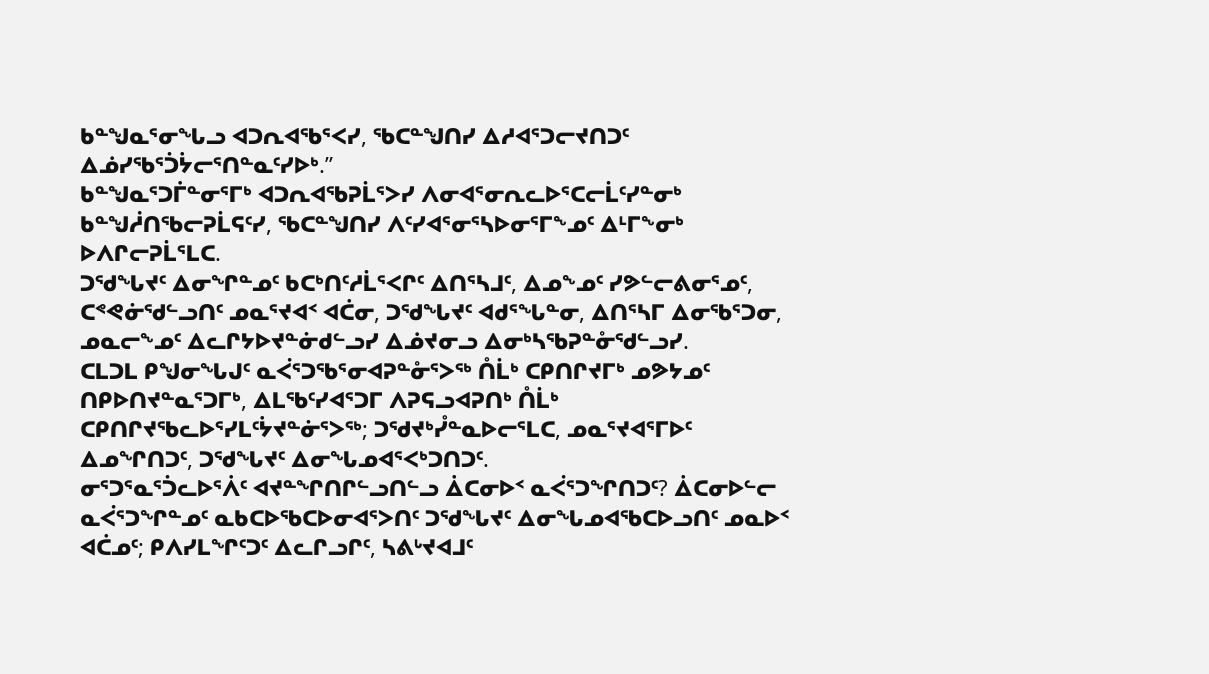ᑲᓐᖑᓇᕐᓂᖓᓗ ᐊᑐᕆᐊᖃᕐᐸᓯ, ᖃᑕᓐᖑᑎᓯ ᐃᓱᐊᕐᑐᓕᔪᑎᑐᑦ ᐃᓅᓯᖃᕐᑑᔮᓕᕐᑎᓐᓇᑦᓯᐅᒃ.”
ᑲᓐᖑᓇᕐᑐᒦᓐᓂᕐᒥᒃ ᐊᑐᕆᐊᖃᕈᒫᕐᐳᓯ ᐱᓂᐊᕐᓂᕆᓚᐅᕐᑕᓕᒫᑦᓯᓐᓂᒃ ᑲᓐᖑᓲᑎᖃᓕᕈᒫᕋᑦᓯ, ᖃᑕᓐᖑᑎᓯ ᐱᑦᓯᐊᕐᓂᕐᓴᐅᓂᕐᒥᖕᓄᑦ ᐃᒻᒥᖕᓂᒃ ᐅᐱᒋᓕᕈᒫᕐᒪᑕ.
ᑐᖁᖓᔪᑦ ᐃᓂᖏᓐᓄᑦ ᑲᑕᒃᑎᑦᓱᒫᕐᐸᒋᑦ ᐃᑎᕐᓴᒧᑦ, ᐃᓄᖕᓄᑦ ᓯᕗᓪᓕᕕᓂᕐᓄᑦ, ᑕᕝᕙᓃᖁᓪᓗᑎᑦ ᓄᓇᕐᔪᐊᑉ ᐊᑖᓂ, ᑐᖁᖓᔪᑦ ᐊᑯᕐᖓᓐᓂ, ᐃᑎᕐᓴᒥ ᐃᓂᖃᕐᑐᓂ, ᓄᓇᓕᖕᓄᑦ ᐃᓚᒋᔭᐅᔪᓐᓃᑯᓪᓗᓯ ᐃᓅᔪᓂᓗ ᐃᓂᒃᓴᖃᕈᓐᓁᖁᓪᓗᓯ.
ᑕᒪᑐᒪ ᑭᖑᓂᖓᒍᑦ ᓇᐹᕐᑐᖃᕐᓂᐊᕈᓐᓁᕐᐳᖅ ᑍᒫᒃ ᑕᑭᑎᒋᔪᒥᒃ ᓄᕗᔭᓄᑦ ᑎᑭᐅᑎᔪᓐᓇᕐᑐᒥᒃ, ᐃᒪᖃᑦᓯᐊᕐᑐᒥ ᐱᕈᕋᓗᐊᕈᑎᒃ ᑍᒫᒃ ᑕᑭᑎᒋᔪᖃᓚᐅᕐᓯᒪᑦᔮᔪᓐᓃᕐᐳᖅ; ᑐᖁᔪᒃᓮᓐᓇᐅᓕᕐᒪᑕ, ᓄᓇᕐᔪᐊᕐᒥᐅᑦ ᐃᓄᖏᑎᑐᑦ, ᑐᖁᖓᔪᑦ ᐃᓂᖓᓄᐊᕐᐸᒃᑐᑎᑐᑦ.
ᓂᕐᑐᕐᓇᕐᑑᓚᐅᕐᐲᑦ ᐊᔪᓐᖏᑎᒋᓪᓗᑎᓪᓗ ᐄᑕᓂᐅᑉ ᓇᐹᕐᑐᖏᑎᑐᑦ? ᐄᑕᓂᐅᓪᓕ ᓇᐹᕐᑐᖏᓐᓄᑦ ᓇᑲᑕᐅᖃᑕᐅᓂᐊᕐᐳᑎᑦ ᑐᖁᖓᔪᑦ ᐃᓂᖓᓄᐊᖃᑕᐅᓗᑎᑦ ᓄᓇᐅᑉ ᐊᑖᓄᑦ; ᑭᐱᓯᒪᖏᑦᑐᑦ ᐃᓚᒋᓗᒋᑦ, ᓴᕕᒡᔪᐊᒧᑦ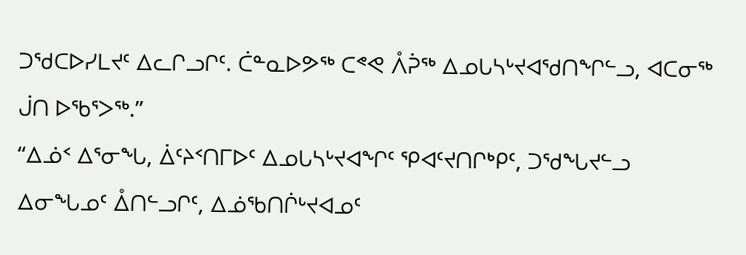ᑐᖁᑕᐅᓯᒪᔪᑦ ᐃᓚᒋᓗᒋᑦ. ᑖᓐᓇᐅᕗᖅ ᑕᕝᕙ ᐰᕉᖅ ᐃᓄᒐᓴᒡᔪᐊᖁᑎᖏᓪᓗ, ᐊᑕᓂᖅ ᒎᑎ ᐅᖃᕐᐳᖅ.”
“ᐃᓅᑉ ᐃᕐᓂᖓ, ᐄᑦᔨᑉᑎᒥᐅᑦ ᐃᓄᒐᓴᒡᔪᐊᖏᑦ ᕿᐊᑦᔪᑎᒋᒃᑭᑦ, ᑐᖁᖓᔪᓪᓗ ᐃᓂᖓᓄᑦ ᐂᑎᓪᓗᒋᑦ, ᐃᓅᖃᑎᒌᒡᔪᐊᓄᑦ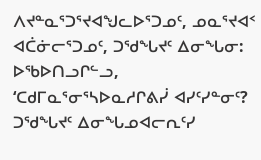ᐱᔪᓐᓇᕐᑐᕐᔪᐊᖑᓚᐅᕐᑐᓄᑦ, ᓄᓇᕐᔪᐊᑉ ᐊᑖᓃᓕᕐᑐᓄᑦ, ᑐᖁᖓᔪᑦ ᐃᓂᖓᓂ:
ᐅᖃᐅᑎᓗᒋᓪᓗ, ‘ᑕᑯᒥᓇᕐᓂᕐᓴᐅᓇᓱᒋᕕᓰ ᐊᓯᑦᓯᓐᓂᑦ? ᑐᖁᖓᔪᑦ ᐃᓂᖓᓄᐊᓕᕆᑦᓯ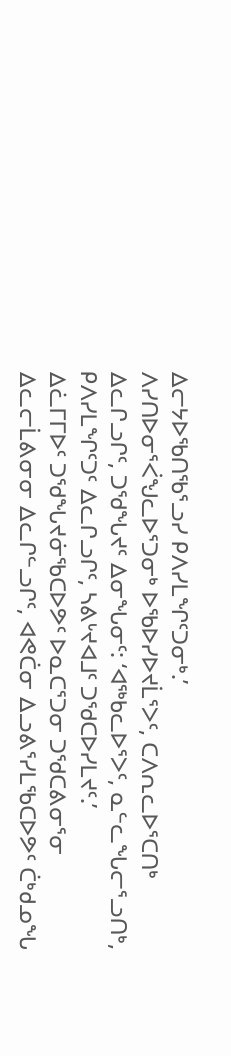ᐃᓕᔭᐅᖃᑎᖃᕐᓗᓯ ᑭᐱᓯᒪᖏᑦᑐᓂᒃ.’
ᐱᓯᑎᐅᓂᕐᐹᖑᓚᐅᕐᑐᓂᒃ ᐅᖃᐅᓯᐅᔪᒫᕐᐳᑦ, ᑕᐱᕆᓚᐅᕐᑕᑎᒃ ᐃᓚᒋᓗᒋᑦ, ᑐᖁᖓᔪᑦ ᐃᓂᖓᓂᑦ: ‘ᐊᖅᑲᓚᐅᕐᐳᑦ, ᓇᓪᓚᖓᓕᕐᓗᑎᒃ, ᑭᐱᓯᒪᖏᑦᑐᑦ ᐃᓚᒋᓗᒋᑦ, ᓴᕕᒡᔪᐊᒧᑦ ᑐᖁᑕᐅᓯᒪᔪᑦ.’
ᐃᓛᒥᒥᐅᑦ ᑐᖁᖓᔪᓃᖃᑕᐅᕗᑦ ᐅᓇᑕᕐᑐᓂ ᑐᖁᑕᕕᓂᕐᓂ ᐃᓚᓕᒫᕕᓂᓂ ᐃᓚᒋᓪᓗᒋᑦ, ᐊᕙᑖᓂ ᐃᓗᕕᕐᓯᒪᖃᑕᐅᕗᑦ ᑖᒃᑯᓄᖓ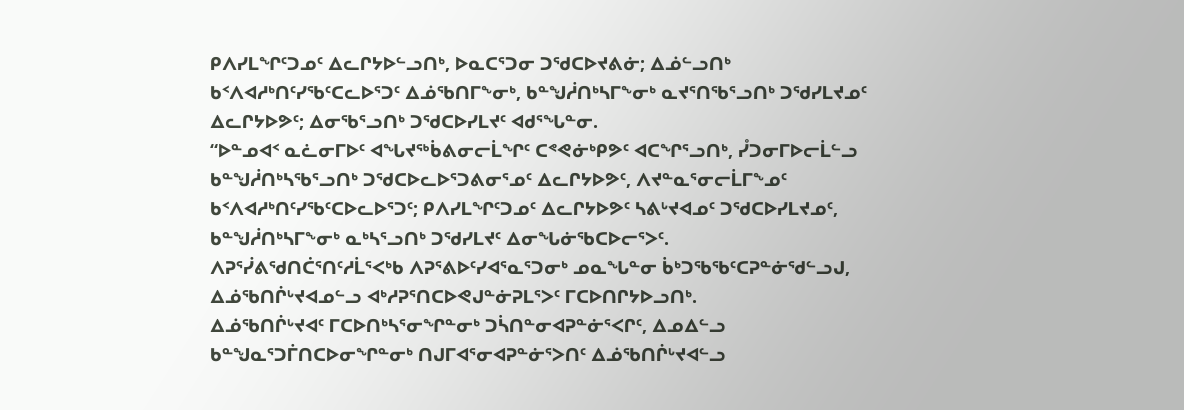ᑭᐱᓯᒪᖏᑦᑐᓄᑦ ᐃᓚᒋᔭᐅᓪᓗᑎᒃ, ᐅᓇᑕᕐᑐᓂ ᑐᖁᑕᐅᔪᕕᓃ; ᐃᓅᓪᓗᑎᒃ ᑲᑉᐱᐊᓱᒃᑎᑦᓯᖃᑦᑕᓚᐅᕐᑐᑦ ᐃᓅᖃᑎᒥᖕᓂᒃ, ᑲᓐᖑᓲᑎᒃᓴᒥᖕᓂᒃ ᓇᔪᕐᑎᖃᕐᓗᑎᒃ ᑐᖁᓯᒪᔪᓄᑦ ᐃᓚᒋᔭᐅᕗᑦ; ᐃᓂᖃᕐᓗᑎᒃ ᑐᖁᑕᐅᓯᒪᔪᑦ ᐊᑯᕐᖓᓐᓂ.
“ᐅᓐᓄᐊᑉ ᓇᓛᓂᒥᐅᑦ ᐊᖓᔪᖅᑳᕕᓂᓕᒫᖏᑦ ᑕᕝᕙᓃᒃᑭᕗᑦ ᐊᑕᖏᕐᓗᑎᒃ, ᓮᑐᓂᒥᐅᓕᒫᓪᓗ ᑲᓐᖑᓲᑎᒃᓴᖃᕐᓗᑎᒃ ᑐᖁᑕᐅᓚᐅᕐᑐᕕᓂᕐᓄᑦ ᐃᓚᒋᔭᐅᕗᑦ, ᐱᔪᓐᓇᕐᓂᓕᒫᒥᖕᓄᑦ ᑲᑉᐱᐊᓱᒃᑎᑦᓯᖃᑦᑕᐅᓚᐅᕐᑐᑦ; ᑭᐱᓯᒪᖏᑦᑐᓄᑦ ᐃᓚᒋᔭᐅᕗᑦ ᓴᕕᒡᔪᐊᓄᑦ ᑐᖁᑕᐅᓯᒪᔪᓄᑦ, ᑲᓐᖑᓲᑎᒃᓴᒥᖕᓂᒃ ᓇᒃᓴᕐᓗᑎᒃ ᑐᖁᓯᒪᔪᑦ ᐃᓂᖓᓃᖃᑕᐅᓕᕐᐳᑦ.
ᐱᕈᕐᓰᕕᖁᑎᑖᕐᑎᑦᓱᒫᕐᐸᒃᑲ ᐱᕈᕐᕕᐅᑦᓯᐊᕐᓇᕐᑐᓂᒃ ᓄᓇᖓᓐᓂ ᑳᒃᑐᖃᖃᑦᑕᕈᓐᓃᖁᓪᓗᒍ, ᐃᓅᖃᑎᒌᒡᔪᐊᓄᓪᓗ ᐊᒃᓱᕈᕐᑎᑕᐅᕙᒍᓐᓃᕈᒪᕐᐳᑦ ᒥᑕᐅᑎᒋᔭᐅᓗᑎᒃ.
ᐃᓅᖃᑎᒌᒡᔪᐊᑦ ᒥᑕᐅᑎᒃᓴᕐᓂᖏᓐᓂᒃ ᑐᓵᑎᓐᓂᐊᕈᓐᓃᕐᐸᒋᑦ, ᐃᓄᐃᓪᓗ ᑲᓐᖑᓇᕐᑐᒦᑎᑕᐅᓂᖏᓐᓂᒃ ᑎᒍᒥᐊᕐᓂᐊᕈᓐᓃᕐᐳᑎᑦ ᐃᓅᖃᑎᒌᒡᔪᐊᓪᓗ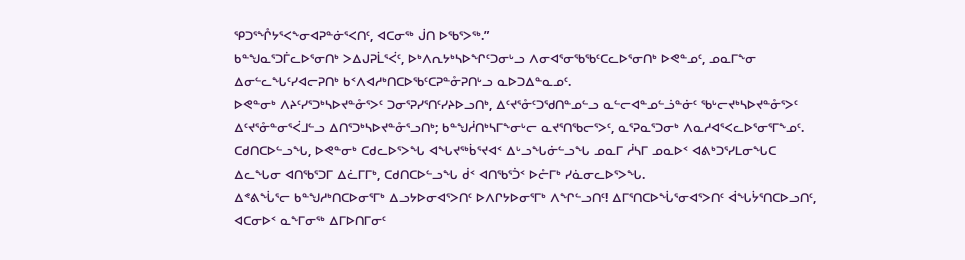ᕿᑐᕐᖎᔭᕐᐸᖕᓂᐊᕈᓐᓃᕐᐸᑎᑦ, ᐊᑕᓂᖅ ᒎᑎ ᐅᖃᕐᐳᖅ.”
ᑲᓐᖑᓇᕐᑐᒦᓚᐅᕐᓂᑎᒃ ᐳᐃᒍᕈᒫᕐᐹᑦ, ᐅᒃᐱᕆᔭᒃᓴᐅᖏᑦᑐᓂᒡᓗ ᐱᓂᐊᕐᓂᖃᖃᑦᑕᓚᐅᕐᓂᑎᒃ ᐅᕙᓐᓄᑦ, ᓄᓇᒥᖕᓂ ᐃᓂᓪᓚᖓᑦᓯᐊᓕᕈᑎᒃ ᑲᑉᐱᐊᓱᒃᑎᑕᐅᖃᑦᑕᕈᓐᓁᕈᑎᒡᓗ ᓇᐅᑐᐃᓐᓇᓄᑦ.
ᐅᕙᓐᓂᒃ ᐱᔨᑦᓯᕐᑐᒃᓴᐅᔪᓐᓁᕐᐳᑦ ᑐᓂᕐᕈᓯᕐᑎᑦᓯᔨᐅᓗᑎᒃ, ᐃᑦᔪᕐᓁᑦᑐᖁᑎᓐᓄᓪᓗ ᓇᓪᓕᐊᓐᓄᓪᓘᓐᓃᑦ ᖃᒡᓕᔪᒃᓴᐅᔪᓐᓁᕐᐳᑦ ᐃᑦᔪᕐᓁᓐᓂᕐᐹᒧᓪᓗ ᐃᑎᕐᑐᒃᓴᐅᔪᓐᓁᕐᓗᑎᒃ; ᑲᓐᖑᓲᑎᒃᓴᒥᖕᓂᒡᓕ ᓇᔪᕐᑎᖃᓕᕐᐳᑦ, ᓇᕐᕈᓇᕐᑐᓂᒃ ᐱᓇᓱᐊᕐᐸᓚᐅᕐᓂᕐᒥᖕᓄᑦ.
ᑕᑯᑎᑕᐅᓪᓗᖓ, ᐅᕙᓐᓂᒃ ᑕᑯᓚᐅᕐᐳᖓ ᐊᖓᔪᖅᑳᕐᔪᐊᑉ ᐃᒡᓗᖓᓃᓪᓗᖓ ᓄᓇᒥ ᓲᓴᒥ ᓄᓇᐅᑉ ᐊᕕᒃᑐᕐᓯᒪᓂᖓᑕ ᐃᓚᖓᓂ ᐊᑎᖃᕐᑐᒥ ᐃᓛᒥᒥᒃ, ᑕᑯᑎᑕᐅᓪᓗᖓ ᑰᑉ ᐊᑎᖃᕐᑑᑉ ᐅᓔᒥᒃ ᓯᓈᓂᓚᐅᕐᐳᖓ.
ᐃᕝᕕᖔᕐᓕ ᑲᓐᖑᓱᒃᑎᑕᐅᓂᕐᒥᒃ ᐃᓗᔭᐅᓂᐊᕐᐳᑎᑦ ᐅᐱᒋᔭᐅᓂᕐᒥᒃ ᐱᖏᓪᓗᑎᑦ! ᐃᒥᕐᑎᑕᐅᖔᕐᓂᐊᕐᐳᑎᑦ ᐋᖓᔮᕐᑎᑕᐅᓗᑎᑦ, ᐊᑕᓂᐅᑉ ᓇᖕᒥᓂᖅ ᐃᒥᐅᑎᒥᓂᑦ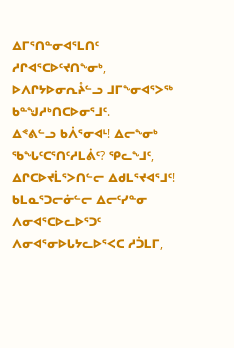ᐃᒥᕐᑎᓐᓂᐊᕐᒪᑎᑦ ᓱᒋᐊᕐᑕᐅᑦᔪᑎᖕᓂᒃ, ᐅᐱᒋᔭᐅᓂᕆᔧᓪᓗ ᒧᒥᖕᓂᐊᕐᐳᖅ ᑲᓐᖑᓱᒃᑎᑕᐅᓂᕐᒧᑦ.
ᐃᕝᕕᓪᓗ ᑲᐲᕐᓂᐊᒻ! ᐃᓕᖕᓂᒃ ᖃᖓᑦᑕᕐᑎᑦᓱᒪᕖᑦ? ᕿᓚᖕᒧᑦ, ᐃᒋᑕᐅᔪᒫᕐᐳᑎᓪᓕ ᐃᑯᒪᕐᔪᐊᕐᒧᑦ! ᑲᒪᓇᕐᑐᓕᓃᓪᓕ ᐃᓕᑦᓯᓐᓂ ᐱᓂᐊᕐᑕᐅᓚᐅᕐᑐᑦ ᐱᓂᐊᕐᓂᐅᒐᔭᓚᐅᕐᐸᑕ ᓱᑑᒪᒥ,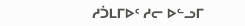ᓱᑑᒪᒥᐅᑦ ᓱᓕ ᐅᓪᓗᒥ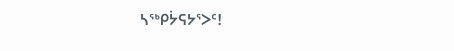ᓴᖅᑭᔮᕋᔭᕐᐳᑦ!